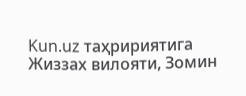Kun.uz таҳририятига Жиззах вилояти, Зомин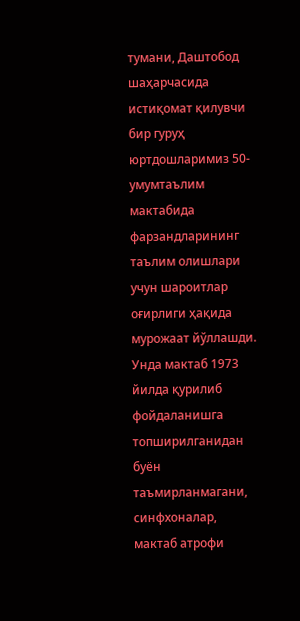тумани, Даштобод шаҳарчасида истиқомат қилувчи бир гуруҳ юртдошларимиз 50-умумтаълим мактабида фарзандларининг таълим олишлари учун шароитлар оғирлиги ҳақида мурожаат йўллашди.
Унда мактаб 1973 йилда қурилиб фойдаланишга топширилганидан буён таъмирланмагани, синфхоналар, мактаб атрофи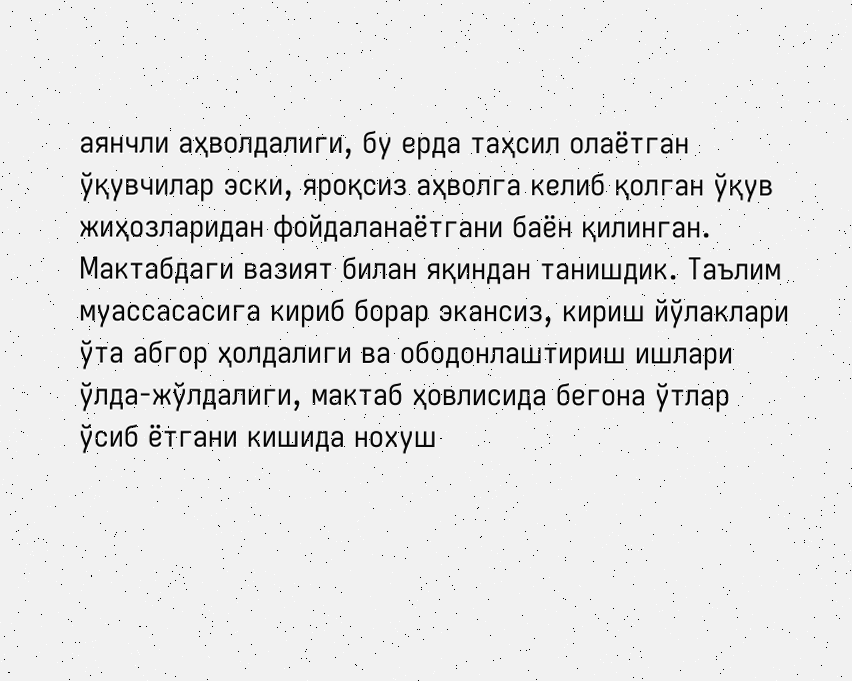аянчли аҳволдалиги, бу ерда таҳсил олаётган ўқувчилар эски, яроқсиз аҳволга келиб қолган ўқув жиҳозларидан фойдаланаётгани баён қилинган.
Мактабдаги вазият билан яқиндан танишдик. Таълим муассасасига кириб борар экансиз, кириш йўлаклари ўта абгор ҳолдалиги ва ободонлаштириш ишлари ўлда-жўлдалиги, мактаб ҳовлисида бегона ўтлар ўсиб ётгани кишида нохуш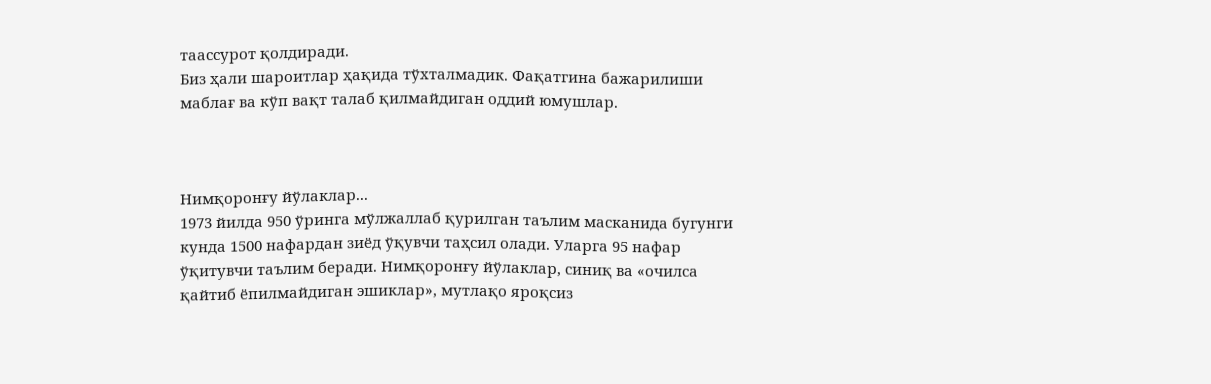таассурот қолдиради.
Биз ҳали шароитлар ҳақида тўхталмадик. Фақатгина бажарилиши маблағ ва кўп вақт талаб қилмайдиган оддий юмушлар.



Нимқоронғу йўлаклар...
1973 йилда 950 ўринга мўлжаллаб қурилган таълим масканида бугунги кунда 1500 нафардан зиёд ўқувчи таҳсил олади. Уларга 95 нафар ўқитувчи таълим беради. Нимқоронғу йўлаклар, синиқ ва «очилса қайтиб ёпилмайдиган эшиклар», мутлақо яроқсиз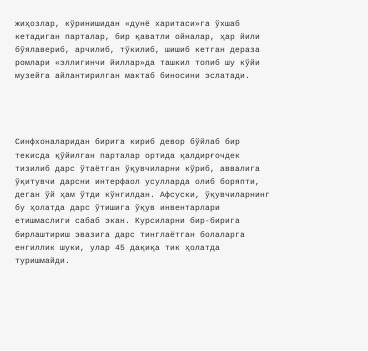жиҳозлар, кўринишидан «дунё харитаси»га ўхшаб кетадиган парталар, бир қаватли ойналар, ҳар йили бўялавериб, арчилиб, тўкилиб, шишиб кетган дераза ромлари «эллигинчи йиллар»да ташкил топиб шу кўйи музейга айлантирилган мактаб биносини эслатади.




Синфхоналаридан бирига кириб девор бўйлаб бир текисда қўйилган парталар ортида қалдирғочдек тизилиб дарс ўтаётган ўқувчиларни кўриб, аввалига ўқитувчи дарсни интерфаол усулларда олиб боряпти, деган ўй ҳам ўтди кўнгилдан. Афсуски, ўқувчиларнинг бу ҳолатда дарс ўтишига ўқув инвентарлари етишмаслиги сабаб экан. Курсиларни бир-бирига бирлаштириш эвазига дарс тинглаётган болаларга енгиллик шуки, улар 45 дақиқа тик ҳолатда туришмайди.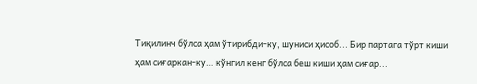Тиқилинч бўлса ҳам ўтирибди-ку, шуниси ҳисоб... Бир партага тўрт киши ҳам сиғаркан-ку… кўнгил кенг бўлса беш киши ҳам сиғар...